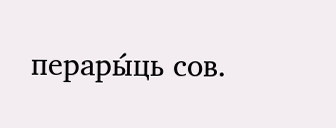перары́ць сов.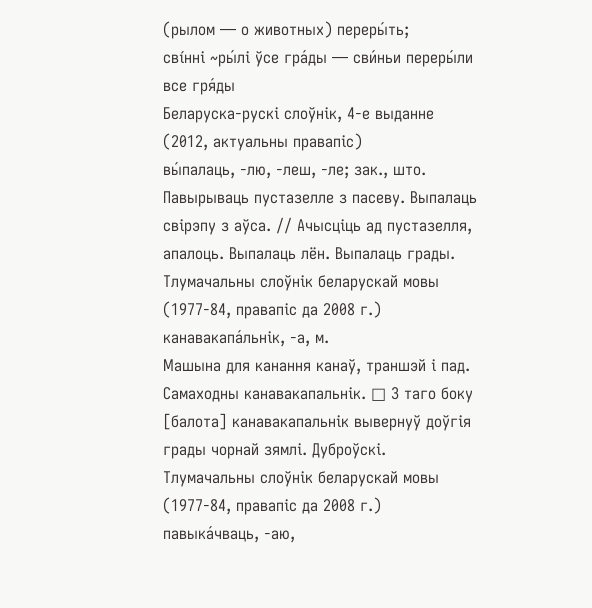(рылом — о животных) переры́ть;
сві́нні ~ры́лі ўсе гра́ды — сви́ньи переры́ли все гря́ды
Беларуска-рускі слоўнік, 4-е выданне (2012, актуальны правапіс)
вы́палаць, ‑лю, ‑леш, ‑ле; зак., што.
Павырываць пустазелле з пасеву. Выпалаць свірэпу з аўса. // Ачысціць ад пустазелля, апалоць. Выпалаць лён. Выпалаць грады.
Тлумачальны слоўнік беларускай мовы (1977-84, правапіс да 2008 г.)
канавакапа́льнік, ‑а, м.
Машына для канання канаў, траншэй і пад. Самаходны канавакапальнік. □ З таго боку [балота] канавакапальнік вывернуў доўгія грады чорнай зямлі. Дуброўскі.
Тлумачальны слоўнік беларускай мовы (1977-84, правапіс да 2008 г.)
павыка́чваць, ‑аю,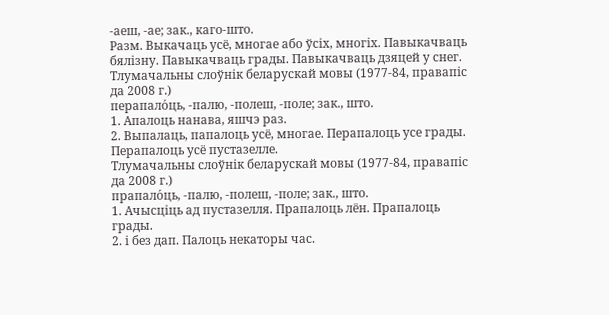‑аеш, ‑ае; зак., каго-што.
Разм. Выкачаць усё, многае або ўсіх, многіх. Павыкачваць бялізну. Павыкачваць грады. Павыкачваць дзяцей у снег.
Тлумачальны слоўнік беларускай мовы (1977-84, правапіс да 2008 г.)
перапало́ць, ‑палю, ‑полеш, ‑поле; зак., што.
1. Апалоць нанава, яшчэ раз.
2. Выпалаць, папалоць усё, многае. Перапалоць усе грады. Перапалоць усё пустазелле.
Тлумачальны слоўнік беларускай мовы (1977-84, правапіс да 2008 г.)
прапало́ць, ‑палю, ‑полеш, ‑поле; зак., што.
1. Ачысціць ад пустазелля. Прапалоць лён. Прапалоць грады.
2. і без дап. Палоць некаторы час.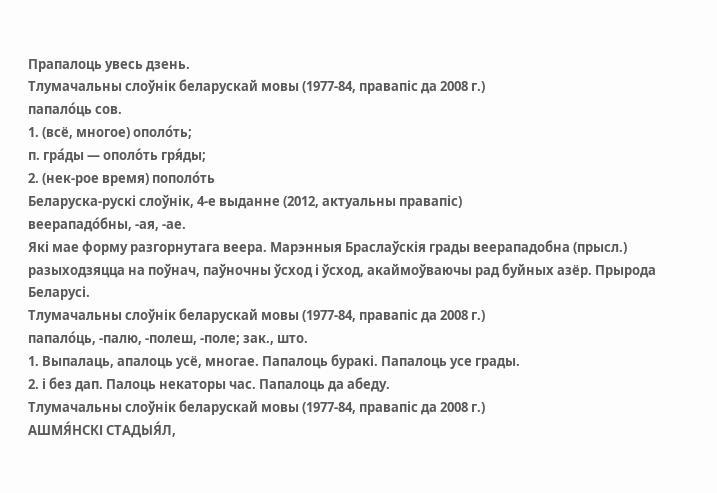Прапалоць увесь дзень.
Тлумачальны слоўнік беларускай мовы (1977-84, правапіс да 2008 г.)
папало́ць сов.
1. (всё, многое) ополо́ть;
п. гра́ды — ополо́ть гря́ды;
2. (нек-рое время) пополо́ть
Беларуска-рускі слоўнік, 4-е выданне (2012, актуальны правапіс)
веерападо́бны, ‑ая, ‑ае.
Які мае форму разгорнутага веера. Марэнныя Браслаўскія грады веерападобна (прысл.) разыходзяцца на поўнач, паўночны ўсход і ўсход, акаймоўваючы рад буйных азёр. Прырода Беларусі.
Тлумачальны слоўнік беларускай мовы (1977-84, правапіс да 2008 г.)
папало́ць, ‑палю, ‑полеш, ‑поле; зак., што.
1. Выпалаць, апалоць усё, многае. Папалоць буракі. Папалоць усе грады.
2. і без дап. Палоць некаторы час. Папалоць да абеду.
Тлумачальны слоўнік беларускай мовы (1977-84, правапіс да 2008 г.)
АШМЯ́НСКІ СТАДЫЯ́Л,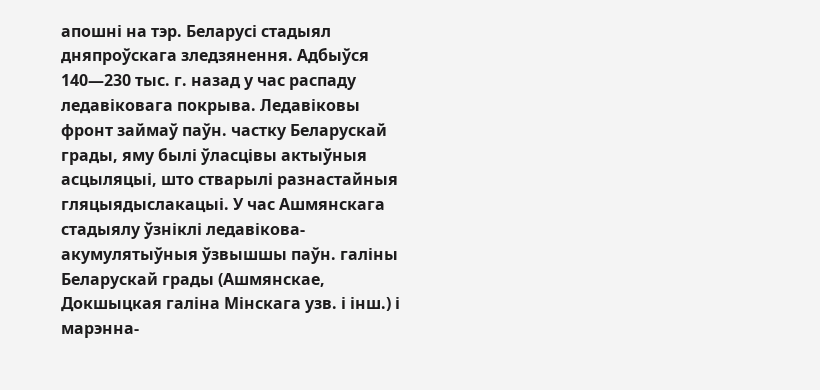апошні на тэр. Беларусі стадыял дняпроўскага зледзянення. Адбыўся 140—230 тыс. г. назад у час распаду ледавіковага покрыва. Ледавіковы фронт займаў паўн. частку Беларускай грады, яму былі ўласцівы актыўныя асцыляцыі, што стварылі разнастайныя гляцыядыслакацыі. У час Ашмянскага стадыялу ўзніклі ледавікова-акумулятыўныя ўзвышшы паўн. галіны Беларускай грады (Ашмянскае, Докшыцкая галіна Мінскага узв. і інш.) і марэнна-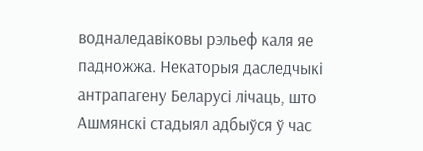водналедавіковы рэльеф каля яе падножжа. Некаторыя даследчыкі антрапагену Беларусі лічаць, што Ашмянскі стадыял адбыўся ў час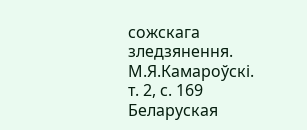сожскага зледзянення.
М.Я.Камароўскі.
т. 2, с. 169
Беларуская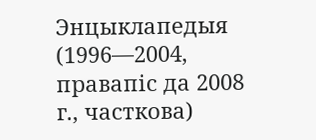Энцыклапедыя (1996—2004, правапіс да 2008 г., часткова)